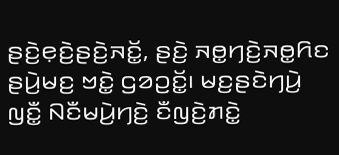ꤔꤢꤧ꤬ꤕ꤫ꤢꤧ꤬ꤔꤢꤧ꤬ꤏꤢꤩ꤭, ꤔꤢꤧ꤬ ꤏꤥ꤭ꤚꤢꤧ꤬ꤏꤥ꤭ꤖꤢ ꤔꤣꤧ꤬ꤗꤢ꤬ ꤠꤢꤧ꤭ ꤞꤤꤑꤢꤩ꤭꤯ ꤗꤢ꤬ꤔꤢꤧꤚꤣꤧ꤬ ꤜꤢꤪ꤭ ꤡꤢꤪꤗꤣꤧ꤬ꤚꤢꤧ꤬ ꤢꤪꤜꤢꤧ꤬ꤊꤢꤧ꤭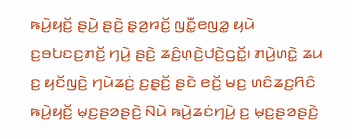ꤒꤣꤧ꤬ꤟꤢꤩ꤬ ꤔꤣꤧ꤬ ꤔꤢꤧ꤬ ꤔ꤫ꤤ꤬ꤙꤢꤩ꤬ ꤜꤢꤪ꤭ꤕꤜꤤ꤭ ꤟꤣꤧ ꤢ꤬ꤋꤝꤢꤢ꤬ꤊꤢꤩ꤬ ꤚꤣꤧ꤬ ꤔꤢꤧ꤬ ꤘꤢꤨ꤬ꤛ꤫ꤢꤧ꤬ꤓꤢꤧ꤬ꤞꤢꤩ꤭꤯ ꤊꤣꤧ꤬ꤛꤢꤧ꤭ ꤘꤣ ꤢ꤬ ꤟꤢꤩꤜꤢꤧ꤬ ꤚꤣꤧꤘꤢꤦ꤬ ꤢ꤬ꤔ꤫ꤢꤩ꤬ ꤔꤢꤧ ꤕꤢꤩ꤬ ꤗꤢ꤬ ꤛꤢꤨꤘꤢ꤬ꤖꤢꤨ ꤒꤣꤧ꤬ꤟꤢꤩ꤬ ꤗ꤫ꤢ꤬ꤔꤤꤔꤢꤧ꤬ ꤡꤣꤧ ꤒꤣꤧ꤬ꤘꤢꤦꤚꤣꤧ꤬ ꤢ꤬ ꤗ꤫ꤢ꤬ꤔꤤꤔꤢꤧ꤬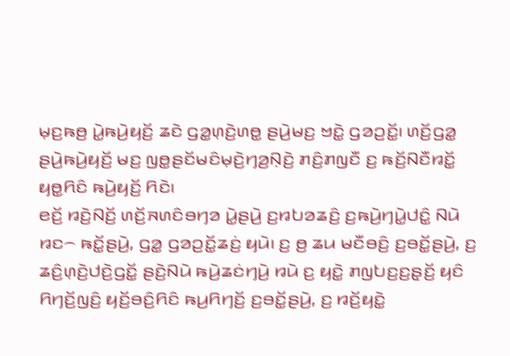ꤗ꤫ꤢ꤬ꤒꤥ꤬ ꤣꤧ꤭ꤒꤣꤧ꤬ꤟꤢꤩ꤬ ꤘꤢꤧ ꤞꤤ꤭ꤛ꤫ꤢꤧ꤬ꤛꤥ꤭ ꤔꤣꤧ꤬ꤗꤢ꤬ ꤠꤢꤧ꤭ ꤞꤤꤑꤢꤩ꤭꤯ ꤛꤢꤩ꤬ꤞꤤ꤭ ꤔꤣꤧ꤬ꤒꤣꤧ꤬ꤟꤢꤩ꤬ ꤗꤢ꤬ ꤜꤥ꤭ꤔꤢꤩꤗꤢꤨꤗ꤫ꤢꤧ꤬ꤚꤤ꤬ꤡ꤫ꤢꤧ꤬ ꤊꤢꤨ꤬ꤊꤜꤢꤪ ꤢ꤬ ꤒꤢꤩ꤬ꤡꤢꤪꤙꤢꤩ꤭ ꤟꤥ꤭ꤖꤢꤨ ꤒꤣꤧ꤬ꤟꤢꤩ꤬ ꤖꤢꤧ꤯
ꤕꤢꤩ꤬ ꤙꤢꤧ꤬ꤡꤢꤩ꤬ ꤛꤢꤩ꤬ꤏꤛꤢꤨꤋꤚꤤ ꤣꤧ꤭ꤔꤣꤧ꤬ ꤢ꤬ꤙꤝꤤꤘꤢꤨ꤬ ꤢ꤬ꤒꤣꤧ꤬ꤚꤣꤧ꤭ꤓꤢꤨ꤭ ꤡꤣꤧ ꤙꤢ꤮ ꤒꤢꤩ꤭ꤔꤣꤧ꤬, ꤞꤤ꤭ ꤞꤤꤑꤢꤩ꤭ꤘꤢꤦ꤬ ꤟꤣꤧ꤯ ꤢ꤬ ꤥ꤬ ꤘꤣ ꤗꤢꤪꤋꤢꤨ꤬ ꤢ꤬ꤋꤢꤩ꤭ꤔꤣꤧ꤬, ꤢ꤬ ꤘꤢꤨ꤬ꤛ꤫ꤢꤧ꤬ꤓꤢꤧ꤬ꤞꤢꤩ꤭ ꤔꤢꤧ꤬ꤡꤣꤧ ꤒꤣꤧ꤬ꤘꤢꤦꤚꤣꤧ꤬ ꤙꤣꤧ ꤢ꤬ ꤟꤢꤧ꤭ ꤊꤜꤝꤢ꤬ꤢ꤬ꤔ꤫ꤢꤩ꤬ ꤟꤢꤨ ꤖꤚꤢꤩ꤬ꤜꤢꤨ꤬ ꤟꤢꤩ꤬ꤋꤢꤨ꤬ꤖꤢꤨ ꤒꤣ꤬ꤖꤚꤢꤩ꤬ ꤢ꤬ꤋꤢꤩ꤭ꤔꤣꤧ꤬, ꤢ꤬ ꤙꤢꤩ꤬ꤟꤢꤧ꤭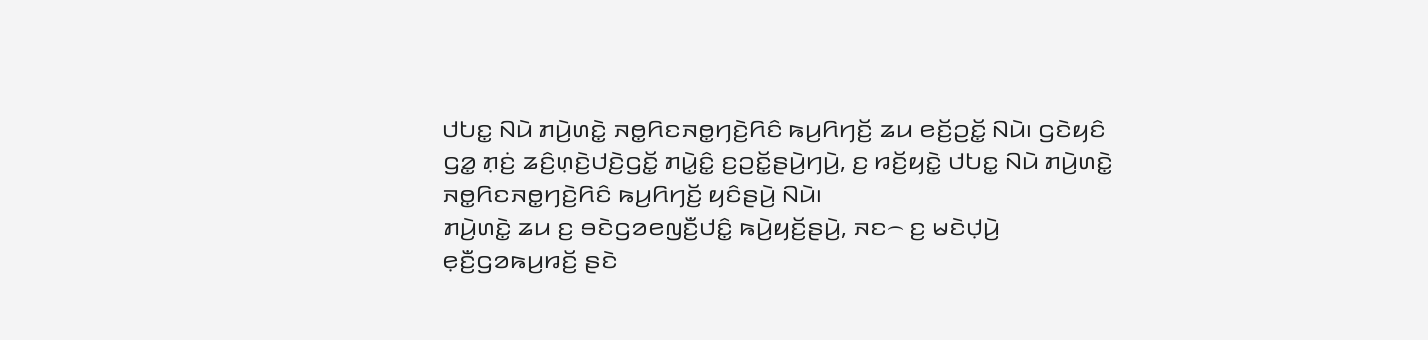ꤓꤝꤢ꤭ ꤡꤣꤧ ꤊꤣꤧ꤬ꤛꤢꤧ꤭ ꤏꤥ꤭ꤖꤢꤏꤥ꤭ꤚꤢꤧ꤬ꤖꤢꤨ ꤒꤣ꤬ꤖꤚꤢꤩ꤬ ꤘꤣ ꤕꤢꤩ꤬ꤑꤢꤩ꤭ ꤡꤣꤧ꤯ ꤞꤢꤧꤟꤢꤨ ꤞꤤ꤭ ꤊ꤫ꤢꤦ꤬ ꤘꤢꤨ꤬ꤛ꤫ꤢꤧ꤬ꤓꤢꤧ꤬ꤞꤢꤩ꤭ ꤊꤣꤧ꤭ꤢꤨ꤭ ꤢ꤬ꤑꤢꤩ꤭ꤔꤣꤧ꤬ꤚꤣꤧ꤬, ꤢ꤬ ꤙꤢꤩ꤬ꤟꤢꤧ꤭ ꤓꤝꤢ꤭ ꤡꤣꤧ ꤊꤣꤧ꤬ꤛꤢꤧ꤭ ꤏꤥ꤭ꤖꤢꤏꤥ꤭ꤚꤢꤧ꤬ꤖꤢꤨ ꤒꤣ꤬ꤖꤚꤢꤩ꤬ ꤟꤢꤨꤔꤣꤧ꤬ ꤡꤣꤧ꤯
ꤊꤣꤧ꤬ꤛꤢꤧ꤭ ꤘꤣ ꤢ꤬ ꤋꤢꤧꤞꤤꤕꤜꤢꤪ꤬ꤓꤢꤨ꤭ ꤒꤣꤧ꤬ꤟꤢꤩ꤬ꤔꤣꤧ꤬, ꤏꤢ꤮ ꤢ꤬ ꤗꤢꤧꤓ꤫ꤣꤧ꤬ ꤕ꤫ꤢꤪ꤬ꤞꤤꤒꤣ꤬ꤙꤢꤩ꤬ ꤔꤢꤧ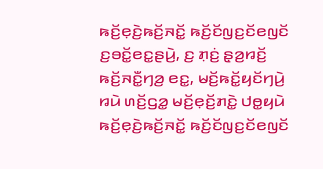ꤒꤢꤩ꤬ꤕ꤫ꤢꤧ꤬ꤒꤢꤩ꤬ꤏꤢꤩ꤭ ꤒꤢꤩ꤬ꤢꤩꤜꤢ꤬ꤢꤩꤕꤜꤢꤩ ꤢ꤬ꤋꤢꤩ꤭ꤕꤢ꤭ꤔꤣꤧ꤬, ꤢ꤬ ꤊ꤫ꤢꤦ꤬ ꤔ꤫ꤤ꤬ꤙꤢꤩ꤬ ꤒꤢꤩ꤬ꤏꤢꤪ꤭ꤚꤤ꤬ ꤕꤢ꤭, ꤗꤢꤩ꤬ꤒꤢꤩ꤭ꤟꤢꤩꤚꤣꤧ꤬ ꤙꤣꤧ ꤛꤢꤩ꤬ꤞꤤ꤭ ꤗꤢꤩ꤬ꤕ꤫ꤢꤩ꤬ꤊꤢꤧ꤭ ꤓꤥ꤭ꤟꤣꤧ ꤒꤢꤩ꤬ꤕ꤫ꤢꤧ꤬ꤒꤢꤩ꤬ꤏꤢꤩ꤭ ꤒꤢꤩ꤬ꤢꤩꤜꤢ꤬ꤢꤩꤕꤜꤢꤩ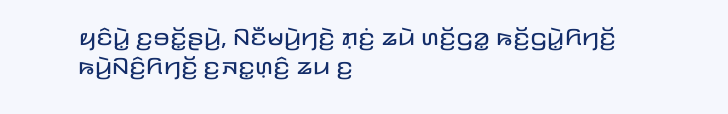ꤟꤢꤨꤣꤧ꤭ ꤢ꤬ꤋꤢꤩ꤭ꤔꤣꤧ꤬, ꤡꤢꤪꤗꤣꤧ꤬ꤚꤢꤧ꤬ ꤊ꤫ꤢꤦ꤬ ꤘꤣꤧ ꤛꤢꤩ꤬ꤞꤤ꤭ ꤒꤢꤩ꤬ꤞꤣꤧ꤭ꤖꤚꤢꤩ꤬ ꤒꤣꤧ꤬ꤡꤢꤨ꤬ꤖꤚꤢꤩ꤬ ꤢ꤬ꤏꤢ꤭ꤛ꤫ꤢꤨ꤬ ꤘꤣ ꤢ꤬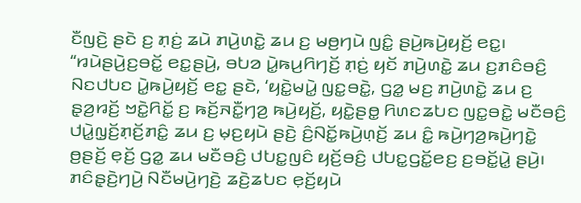ꤢꤪꤜꤢꤧ꤬ ꤔꤢꤧ ꤢ꤬ ꤊ꤫ꤢꤦ꤬ ꤘꤣꤧ ꤊꤣꤧ꤬ꤛꤢꤧ꤭ ꤘꤣ ꤢ꤬ ꤗꤥ꤬ꤚꤣꤧ ꤜꤢꤨ꤭ ꤔꤣꤧ꤬ꤒꤣꤧ꤬ꤟꤢꤩ꤬ ꤕꤢ꤭꤯
“ꤙꤣꤧꤔꤣꤧ꤬ꤢ꤬ꤋꤢꤩ꤭ ꤕꤢ꤭ꤔꤣꤧ꤬, ꤋꤝꤤ ꤣꤧ꤭ꤒꤣ꤬ꤖꤚꤢꤩ꤬ ꤊ꤫ꤢꤦ꤬ ꤟꤢꤩ ꤊꤣꤧ꤬ꤛꤢꤧ꤭ ꤘꤣ ꤢ꤬ꤊꤢꤨꤋꤢꤨ꤬ ꤡꤢꤓꤝꤢ ꤣꤧ꤭ꤒꤣꤧ꤬ꤟꤢꤩ꤬ ꤕꤢ꤭ ꤔꤢꤧ, ‘ꤟꤢꤧ꤭ꤗꤣꤧ꤭ ꤜꤢ꤭ꤋꤢꤧ꤭, ꤞꤤ꤭ ꤗꤢ꤬ ꤊꤣꤧ꤬ꤛꤢꤧ꤭ ꤘꤣ ꤢ꤬ ꤔ꤫ꤤ꤬ꤙꤢꤩ꤬ ꤠꤢꤧ꤭ꤖꤢꤩ꤭ ꤢ꤬ ꤒꤢꤩ꤬ꤏꤢꤪ꤭ꤚꤤ꤬ ꤒꤣꤧ꤬ꤟꤢꤩ꤬, ꤟꤢꤧ꤭ꤔꤥ꤭ ꤖꤛꤢꤘꤝꤢ ꤜꤢ꤭ꤋꤢꤧ꤭ ꤗꤢꤪꤋꤢꤨ꤬ ꤓꤣꤧ꤭ꤜ꤫ꤢꤩ꤬ꤊ꤫ꤢꤩ꤬ꤊꤢꤨ꤭ ꤘꤣ ꤢ꤬ ꤗ꤫ꤢ꤬ꤟꤣꤧ ꤔꤢꤧ꤬ ꤢꤨ꤬ꤡꤢꤩ꤭ꤒꤣꤧ꤬ꤛ꤫ꤢꤩ꤬ ꤘꤣ ꤢꤨ꤭ ꤒꤣꤧ꤬ꤚꤤ꤬ꤒꤣꤧ꤬ꤚꤢꤧ꤭ ꤥ꤬ꤔꤢꤩ꤬ ꤕ꤫ꤢꤩ꤬ ꤞꤤ꤭ ꤘꤣ ꤗꤢꤪꤋꤢꤨ꤬ ꤓꤝꤢ꤭ꤜꤢꤨ ꤟꤢꤩ꤬ꤋꤢꤨ꤬ ꤓꤝꤢ꤭ꤞꤢꤩ꤭ꤕꤢ꤬ ꤢ꤬ꤋꤢꤩ꤭ꤣꤧ꤭ ꤔꤣꤧ꤬꤯
ꤊꤢꤨꤔ꤫ꤢꤧ꤬ꤚꤣꤧ꤬ ꤡꤢꤪꤗꤣꤧ꤬ꤚꤢꤧ꤬ ꤘꤢꤧ꤬ꤘꤝꤢ ꤕ꤫ꤢꤩ꤬ꤟꤣꤧ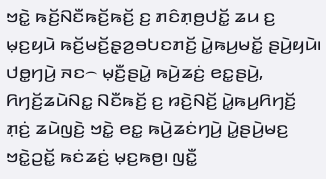ꤠꤢꤧ꤭ ꤒꤢꤩ꤬ꤡꤢꤪꤒꤢꤩ꤬ꤒꤢꤩ꤬ ꤢ꤬ ꤊꤢꤨꤊ꤫ꤥ꤬ꤓꤢꤩ꤭ ꤘꤣ ꤢ꤬ ꤗ꤫ꤢ꤬ꤟꤣꤧ ꤒꤢꤩ꤬ꤗꤢꤩ꤬ꤔ꤫ꤤ꤬ꤋꤝꤢꤊꤢꤩ꤬ ꤣꤧ꤭ꤒꤣ꤬ꤗꤢꤩ꤭ ꤔꤣꤧ꤬ꤟꤣꤧ꤯ ꤓꤥ꤭ꤚꤣꤧ꤬ ꤏꤢ꤮ ꤗ꤫ꤢꤪ꤬ꤔꤣꤧ꤭ ꤒꤣꤧ꤬ꤘꤢꤦ꤬ ꤕꤢ꤭ꤔꤣꤧ꤬, ꤖꤚꤢꤩ꤬ꤘꤣꤧꤡꤢ꤭ ꤡꤢꤪꤒꤢꤩ꤬ ꤢ꤬ ꤙꤢꤧ꤬ꤡꤢꤩ꤬ ꤣꤧ꤭ꤒꤣ꤬ꤖꤚꤢꤩ꤬ ꤊ꤫ꤢꤦ꤬ ꤘꤣꤧꤜꤢꤧ꤬ ꤠꤢꤧ꤭ ꤕꤢ꤭ ꤒꤣꤧ꤬ꤘꤢꤦꤚꤣꤧ꤬ ꤣꤧ꤭ꤔꤣꤧ꤬ꤗꤢ꤬ ꤠꤢꤧ꤭ꤑꤢꤩ꤭ ꤒꤢꤦꤘꤢꤦ꤬ ꤗ꤫ꤢ꤬ꤒꤥ꤬꤯ ꤜꤢꤪ꤭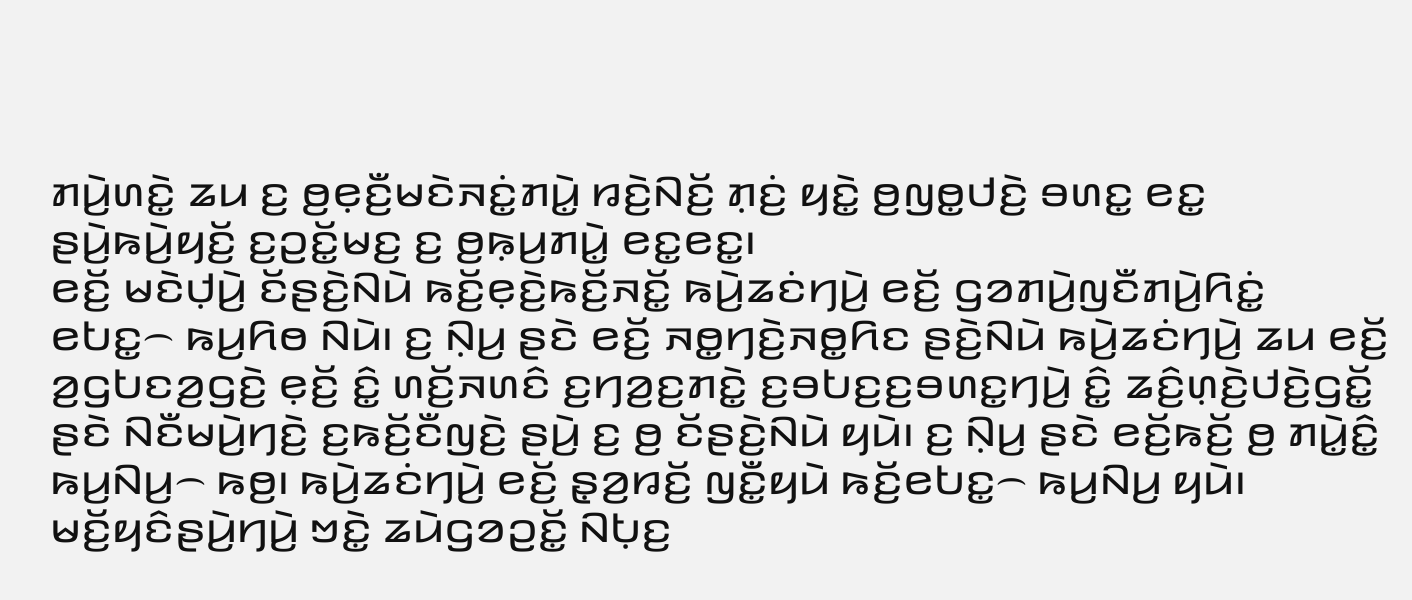ꤊꤣꤧ꤬ꤛꤢꤧ꤭ ꤘꤣ ꤢ꤬ ꤥ꤬ꤕ꤫ꤢꤪ꤬ꤗꤢꤧꤏꤢꤦ꤭ꤊꤣꤧ꤭ ꤙꤢꤧ꤬ꤡꤢꤩ꤬ ꤊ꤫ꤢꤦ꤬ ꤟꤢꤧ꤭ ꤥ꤬ꤜꤥ꤭ꤓꤢꤧ꤬ ꤋꤛꤢ꤭ ꤕꤢ꤭ ꤔꤣꤧ꤬ꤒꤣꤧ꤬ꤟꤢꤩ꤬ ꤢ꤬ꤑꤢꤩ꤭ꤗꤢ꤬ ꤢ꤬ ꤥ꤬ꤒ꤫ꤣ꤬ꤊꤣꤧ꤭ ꤕꤢ꤭ꤕꤢ꤭꤯
ꤕꤢꤩ꤬ ꤗꤢꤧꤓ꤫ꤣꤧ꤬ ꤢꤩꤔꤢꤧ꤬ꤡꤣꤧ ꤒꤢꤩ꤬ꤕ꤫ꤢꤧ꤬ꤒꤢꤩ꤬ꤏꤢꤩ꤭ ꤒꤣꤧ꤬ꤘꤢꤦꤚꤣꤧ꤬ ꤕꤢꤩ꤬ ꤞꤤꤊꤣꤧ꤬ꤜꤢꤪꤊꤣꤧ꤬ꤖꤢꤦ꤭ ꤕꤝꤢ꤭꤮ ꤒꤣ꤬ꤖꤥ ꤡꤣꤧ꤯ ꤢ꤬ ꤡ꤫ꤣ꤬ ꤔꤢꤧ ꤕꤢꤩ꤬ ꤏꤥ꤭ꤚꤢꤧ꤬ꤏꤥ꤭ꤖꤢ ꤔꤢꤧ꤬ꤡꤣꤧ ꤒꤣꤧ꤬ꤘꤢꤦꤚꤣꤧ꤬ ꤘꤣ ꤕꤢꤩ꤬ ꤤ꤬ꤞꤝꤢꤤ꤬ꤞꤢꤧ꤬ ꤕ꤫ꤢꤩ꤬ ꤢꤨ꤭ ꤛꤢꤩ꤬ꤏꤛꤢꤨ ꤢ꤬ꤚꤤ꤬ꤢ꤬ꤊꤢꤧ꤭ ꤢ꤬ꤋꤝꤢ꤬ꤢ꤬ꤋꤛꤢ꤭ꤚꤣꤧ꤬ ꤢꤨ꤭ ꤘꤢꤨ꤬ꤛ꤫ꤢꤧ꤬ꤓꤢꤧ꤬ꤞꤢꤩ꤭ ꤔꤢꤧ ꤡꤢꤪꤗꤣꤧ꤬ꤚꤢꤧ꤬ ꤢ꤬ꤒꤢꤩ꤬ꤢꤪꤜꤢꤧ꤬ ꤔꤣꤧ꤬ ꤢ꤬ ꤥ꤬ ꤢꤩꤔꤢꤧ꤬ꤡꤣꤧ ꤟꤣꤧ꤯ ꤢ꤬ ꤡ꤫ꤣ꤬ ꤔꤢꤧ ꤕꤢꤩ꤬ꤒꤢꤩ꤬ ꤥ꤬ ꤊꤣꤧ꤭ꤢꤨ꤭ ꤒꤣ꤬ꤡꤣ꤬꤮ ꤒꤥ꤬꤯ ꤒꤣꤧ꤬ꤘꤢꤦꤚꤣꤧ꤬ ꤕꤢꤩ꤬ ꤔ꤫ꤤ꤬ꤙꤢꤩ꤬ ꤜꤢꤪ꤭ꤟꤣꤧ ꤒꤢꤩ꤬ꤕꤝꤢ꤭꤮ ꤒꤣ꤬ꤡꤣ꤬ ꤟꤣꤧ꤯
ꤗꤢꤩ꤬ꤟꤢꤨꤔꤣꤧ꤬ꤚꤣꤧ꤬ ꤠꤢꤧ꤭ ꤘꤣꤧꤞꤤꤑꤢꤩ꤭ ꤡꤝ꤫ꤢ꤬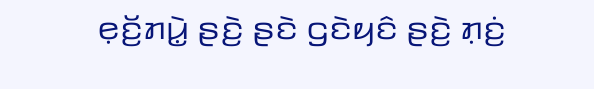ꤕ꤫ꤢꤩ꤬ꤊꤣꤧ꤭ ꤔꤢꤧ꤬ ꤔꤢꤧ ꤞꤢꤧꤟꤢꤨ ꤔꤢꤧ꤬ ꤊ꤫ꤢꤦ꤬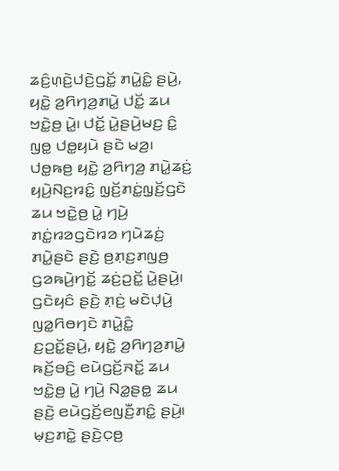ꤘꤢꤨ꤬ꤛ꤫ꤢꤧ꤬ꤓꤢꤧ꤬ꤞꤢꤩ꤭ ꤊꤣꤧ꤭ꤢꤨ꤭ ꤔꤣꤧ꤬, ꤟꤢꤧ꤭ ꤤ꤬ꤖꤚꤤ꤬ꤊꤣꤧ꤭ ꤓꤢꤩ꤭ ꤘꤣ ꤠꤢꤧ꤭ꤥ꤬ ꤣꤧ꤭꤯ ꤓꤢꤩ꤭ ꤣꤧ꤭ꤔꤣꤧ꤬ꤗꤢ꤬ ꤢꤨ꤭ ꤜꤥ꤭ ꤓꤥ꤭ꤟꤣꤧ ꤔꤢꤧ ꤗꤤ꤬꤯ ꤓꤥ꤭ꤒꤥ꤬ ꤟꤢꤧ꤭ ꤤ꤬ꤖꤚꤤ꤬ ꤊꤣꤧ꤭ꤘꤢꤦ꤬ ꤟꤣꤧ꤬ꤡꤢ꤬ꤙꤢꤨ꤭ ꤜ꤫ꤢꤩ꤬ꤊꤢꤦ꤭ꤜ꤫ꤢꤩ꤬ꤞꤢꤧ ꤘꤣ ꤠꤢꤧ꤭ꤥ꤬ ꤣꤧ꤭ ꤚꤣꤧ꤬ ꤊꤢꤦ꤭ꤙꤤꤞꤢꤧꤙꤤ ꤚꤣꤧꤘꤢꤦ꤬ ꤊꤣꤧ꤭ꤔꤢꤧ ꤔꤢꤧ꤬ ꤥ꤬ꤊ꤫ꤢ꤬ꤊꤜꤥ꤬ ꤞꤤꤒꤣꤧ꤬ꤚꤢꤩ꤭ ꤘꤢꤦ꤬ꤑꤢꤩ꤭ ꤣꤧ꤭ꤔꤣꤧ꤬꤯ ꤞꤢꤧꤟꤢꤨ ꤔꤢꤧ꤬ ꤊ꤫ꤢꤦ꤬ ꤗꤢꤧꤓ꤫ꤣꤧ꤬ ꤜꤤ꤭ꤖꤥꤚꤢꤧ ꤊꤣꤧ꤭ꤢꤨ꤭ ꤢ꤬ꤑꤢꤩ꤭ꤔꤣꤧ꤬, ꤟꤢꤧ꤭ ꤤ꤬ꤖꤚꤤ꤬ꤊꤣꤧ꤭ ꤒꤢꤩ꤬ꤋꤢꤨ꤬ ꤕꤣꤧꤞꤢꤩ꤬ꤏꤢꤩ꤭ ꤘꤣ ꤠꤢꤧ꤭ꤥ꤬ ꤣꤧ꤭ ꤚꤣꤧ꤬ ꤡꤤ꤭ꤔꤥ꤭ ꤘꤣ ꤔꤢꤧ꤬ ꤕꤣꤧꤞꤢꤩ꤬ꤕꤜꤢꤪ꤬ꤊꤢꤨ꤭ ꤔꤣꤧ꤬꤯
ꤗ꤫ꤢ꤬ꤊꤢꤧ꤭ ꤔꤢꤧ꤬ꤍ꤫ꤥ꤬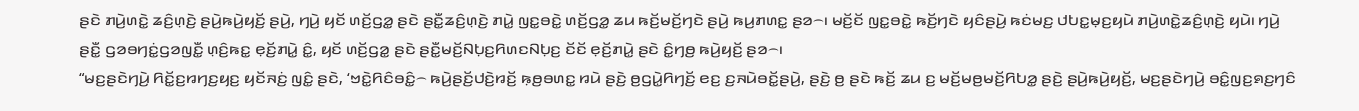ꤔꤢꤧ ꤊꤣꤧ꤬ꤛꤢꤧ꤭ ꤘꤢꤨ꤬ꤛ꤫ꤢꤧ꤬ ꤔꤣꤧ꤬ꤒꤣꤧ꤬ꤟꤢꤩ꤬ ꤔꤣꤧ꤬, ꤚꤣꤧ꤬ ꤟꤢꤩ ꤛꤢꤩ꤬ꤞꤤ꤭ ꤔꤢꤧ ꤔꤢꤪ꤭ꤘꤢꤨ꤬ꤛ꤫ꤢꤧ꤬ ꤊꤣꤧ꤭ ꤜꤢ꤭ꤋꤢꤧ꤭ ꤛꤢꤩ꤬ꤞꤤ꤭ ꤘꤣ ꤒꤢꤩ꤬ꤗꤢꤩ꤬ꤚꤢꤧ ꤔꤣꤧ꤬ ꤒꤣ꤬ꤊꤛꤢ꤭ ꤔꤤ꤮꤯ ꤗꤢꤩ꤬ꤢꤩ ꤜꤢ꤭ꤋꤢꤧ꤭ ꤒꤢꤩ꤬ꤚꤢꤧ ꤟꤢꤨꤔꤣꤧ꤬ ꤒꤢꤦꤗꤢ꤬ ꤓꤝꤢ꤭ꤗ꤫ꤢ꤬ꤟꤣꤧ ꤊꤣꤧ꤬ꤛꤢꤧ꤭ꤘꤢꤨ꤬ꤛ꤫ꤢꤧ꤬ ꤟꤣꤧ꤯ ꤚꤣꤧ꤬ ꤔꤢꤪ꤭ ꤞꤤꤋꤚꤢꤦ꤭ꤞꤤꤜꤢꤪ꤭ ꤛ꤫ꤢꤨ꤬ꤒꤢ꤭ ꤕ꤫ꤢꤩ꤬ꤊꤣꤧ꤭ ꤢꤨ꤭, ꤟꤢꤩ ꤛꤢꤩ꤬ꤞꤤ꤭ ꤔꤢꤧ ꤔꤢꤪ꤭ꤗꤢꤩ꤬ꤡꤝ꤫ꤢ꤬ꤖꤛꤢꤡꤝ꤫ꤢ꤬ ꤢꤩꤢꤩ ꤕ꤫ꤢꤩ꤬ꤊꤣꤧ꤭ ꤔꤢꤧ ꤢꤨ꤭ꤚꤥ꤬ ꤒꤣꤧ꤬ꤟꤢꤩ꤬ ꤔꤤ꤮꤯
“ꤗꤢ꤬ꤔꤢꤧꤚꤣꤧ꤬ ꤖꤢꤩ꤭ꤢ꤬ꤙꤚꤢ꤬ꤟꤢ꤬ ꤟꤢꤩꤏꤢꤦ꤬ ꤜꤢꤨ꤭ ꤔꤢꤧ, ‘ꤠꤢꤧ꤭ꤖꤢꤨꤋꤢꤨ꤭꤮ ꤒꤣꤧ꤬ꤔꤢꤩ꤬ꤓꤢꤧ꤬ꤙꤢꤩ꤬ ꤒ꤫ꤥ꤬ꤋꤛꤢ꤭ ꤙꤣꤧ ꤔꤢꤧ꤬ ꤥ꤬ꤞꤣꤧ꤭ꤖꤚꤢꤩ꤬ ꤕꤢ꤬ ꤢ꤬ꤏꤣꤧꤋꤢꤩ꤭ꤔꤣꤧ꤬, ꤔꤢꤧ꤬ ꤥ꤬ ꤔꤢꤧ ꤒꤢꤩ꤬ ꤘꤣ ꤢ꤬ ꤗꤢꤩ꤬ꤗꤥ꤬ꤗꤢꤩ꤬ꤖꤝꤤ꤭ ꤔꤢꤧ꤬ ꤔꤣꤧ꤬ꤒꤣꤧ꤬ꤟꤢꤩ꤬, ꤗꤢ꤬ꤔꤢꤧꤚꤣꤧ꤬ ꤋꤢꤨ꤭ꤜꤢ꤬ꤎꤢ꤬ꤚꤢꤨ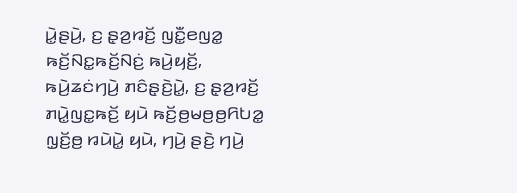ꤣꤧ꤭ꤔꤣꤧ꤬, ꤢ꤬ ꤔ꤫ꤤ꤬ꤙꤢꤩ꤬ ꤜꤢꤪ꤭ꤕꤜꤤ꤭ ꤒꤢꤩ꤬ꤡꤢ꤭ꤒꤢꤩ꤬ꤡꤢꤦ꤬ ꤒꤣꤧ꤬ꤟꤢꤩ꤬, ꤒꤣꤧ꤬ꤘꤢꤦꤚꤣꤧ꤬ ꤊꤢꤨꤔ꤫ꤢꤧ꤬ꤣꤧ꤭, ꤢ꤬ ꤔ꤫ꤤ꤬ꤙꤢꤩ꤬ ꤊꤣꤧ꤭ꤜꤢ꤭ꤒꤢꤩ꤬ ꤟꤣꤧ ꤒꤢꤩ꤬ꤥ꤬ꤗꤥ꤬ꤥ꤬ꤖꤝꤤ꤭ ꤜ꤫ꤢꤩ꤬ꤥ꤬ ꤙꤣꤧꤣꤧ꤭ ꤟꤣꤧ, ꤚꤣꤧ꤬ ꤔꤢꤧ꤬ ꤚꤣꤧ꤬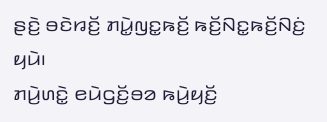ꤔꤢꤧ꤬ ꤋꤢꤧꤙꤢꤩ꤬ ꤊꤣꤧ꤭ꤜꤢ꤭ꤒꤢꤩ꤬ ꤒꤢꤩ꤬ꤡꤢ꤭ꤒꤢꤩ꤬ꤡꤢꤦ꤬ ꤟꤣꤧ꤯
ꤊꤣꤧ꤬ꤛꤢꤧ꤭ ꤕꤣꤧꤞꤢꤩ꤬ꤋꤤ ꤒꤣꤧ꤬ꤟꤢꤩ꤬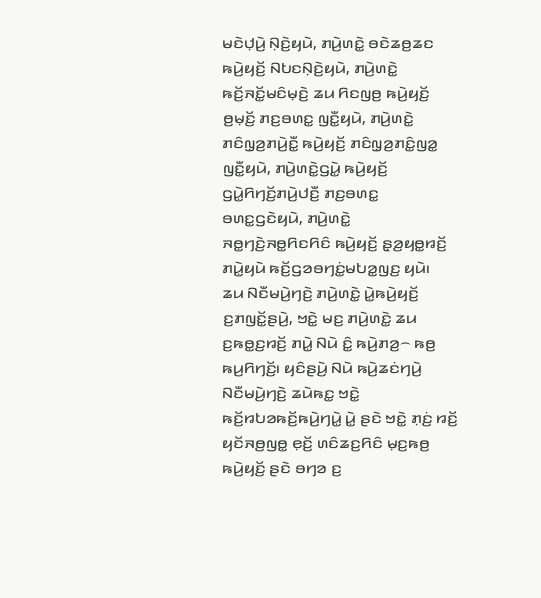ꤗꤢꤧꤓ꤫ꤣꤧ꤬ ꤡ꤫ꤢꤧ꤬ꤟꤣꤧ, ꤊꤣꤧ꤬ꤛꤢꤧ꤭ ꤋꤢꤧꤘꤥ꤬ꤘꤢ ꤒꤣꤧ꤬ꤟꤢꤩ꤬ ꤡꤝꤢꤡ꤫ꤢꤧ꤬ꤟꤣꤧ, ꤊꤣꤧ꤬ꤛꤢꤧ꤭ ꤒꤢꤩ꤬ꤏꤢꤩ꤭ꤗꤢꤨꤗ꤫ꤢꤧ꤬ ꤘꤣ ꤖꤢꤜꤥ꤬ ꤒꤣꤧ꤬ꤟꤢꤩ꤬ ꤥ꤬ꤗ꤫ꤢꤩ꤬ ꤊꤢ꤬ꤋꤛꤢ꤭ ꤜꤢꤪ꤭ꤟꤣꤧ, ꤊꤣꤧ꤬ꤛꤢꤧ꤭ ꤊꤢꤨꤜ꤫ꤤ꤬ꤊꤣꤧ꤬ꤢꤪ꤭ ꤒꤣꤧ꤬ꤟꤢꤩ꤬ ꤊꤢꤨꤜ꤫ꤤ꤬ꤊꤢꤨ꤭ꤜꤤ꤭ ꤜꤢꤪ꤭ꤟꤣꤧ, ꤊꤣꤧ꤬ꤛꤢꤧ꤭ꤞꤣꤧ꤭ ꤒꤣꤧ꤬ꤟꤢꤩ꤬ ꤞꤣꤧ꤭ꤖꤚꤢꤩ꤬ꤊꤣꤧ꤬ꤓꤢꤪ꤬ ꤊꤢ꤬ꤋꤛꤢ꤭ ꤋꤛꤢ꤭ꤞꤢꤧꤟꤣꤧ, ꤊꤣꤧ꤬ꤛꤢꤧ꤭ ꤏꤥ꤭ꤚꤢꤧ꤬ꤏꤥ꤭ꤖꤢꤖꤢꤨ ꤒꤣꤧ꤬ꤟꤢꤩ꤬ ꤔ꤫ꤤ꤬ꤟꤥ꤭ꤙꤢꤩ꤬ ꤊꤣꤧ꤭ꤟꤣꤧ ꤒꤢꤩ꤬ꤞꤤꤋꤚꤢꤦ꤭ꤗꤝꤤ꤭ꤜꤢ꤬ ꤟꤣꤧ꤯
ꤘꤣ ꤡꤢꤪꤗꤣꤧ꤬ꤚꤢꤧ꤬ ꤊꤣꤧ꤬ꤛꤢꤧ꤭ ꤣꤧ꤭ꤒꤣꤧ꤬ꤟꤢꤩ꤬ ꤢ꤬ꤊꤜꤢꤩ꤭ꤔꤣꤧ꤬, ꤠꤢꤧ꤭ ꤗꤢ꤬ ꤊꤣꤧ꤬ꤛꤢꤧ꤭ ꤘꤣ ꤢ꤬ꤒꤥ꤭ꤢ꤬ꤙꤢꤩ꤬ ꤊꤣꤧ꤭ ꤡꤣꤧ ꤢꤨ꤭ ꤒꤣꤧ꤬ꤊꤤ꤬꤮ ꤒꤥ꤬ ꤒꤣ꤬ꤖꤚꤢꤩ꤬꤯ ꤟꤢꤨꤔꤣꤧ꤬ ꤡꤣꤧ ꤒꤣꤧ꤬ꤘꤢꤦꤚꤣꤧ꤬ ꤡꤢꤪꤗꤣꤧ꤬ꤚꤢꤧ꤬ ꤘꤣꤧꤒꤢ꤭ ꤠꤢꤧ꤭ ꤒꤢꤩ꤬ꤙꤝꤤꤒꤢꤩ꤬ꤒꤣꤧ꤬ꤚꤣꤧ꤭ ꤣꤧ꤭ ꤔꤢꤧ ꤠꤢꤧ꤭ ꤊ꤫ꤢꤦ꤬ ꤙꤢꤩ꤬ ꤟꤢꤩꤏꤥ꤬ꤜꤥ꤭ ꤕ꤫ꤢꤩ꤬ ꤛꤢꤨꤘꤢ꤬ꤖꤢꤨ ꤗ꤫ꤢ꤬ꤒꤥ꤬ ꤒꤣꤧ꤬ꤟꤢꤩ꤬ ꤔꤢꤧ ꤋꤚꤤ ꤢ꤬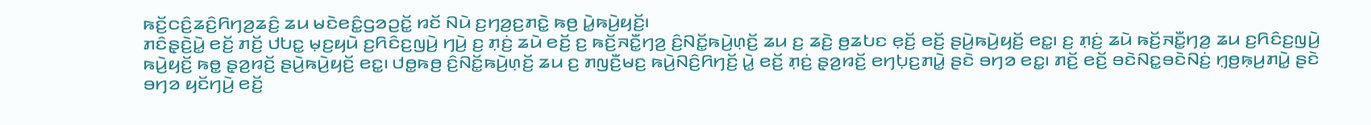ꤒꤢꤩ꤬ꤍꤢꤨ꤬ꤘꤢꤨ꤬ꤖꤚꤤ꤬ꤘꤢꤨ꤬ ꤘꤣ ꤗꤢꤧꤕꤢꤨ꤭ꤞꤤꤑꤢꤩ꤭ ꤙꤢꤩ ꤡꤣꤧ ꤢ꤬ꤚꤤ꤬ꤢ꤬ꤊꤢꤧ꤭ ꤒꤥ꤬ ꤣꤧ꤭ꤒꤣꤧ꤬ꤟꤢꤩ꤬꤯
ꤊꤢꤨꤔ꤫ꤢꤧ꤬ꤣꤧ꤭ ꤕꤢꤩ꤬ ꤊꤢꤩ꤬ ꤓꤝꤢ꤭ ꤗ꤫ꤢ꤬ꤟꤣꤧ ꤢ꤬ꤖꤢꤨꤢ꤬ꤜꤣꤧ꤬ ꤚꤣꤧ꤬ ꤢ꤬ ꤊ꤫ꤢꤦ꤬ ꤘꤣꤧ ꤕꤢꤩ꤬ ꤢ꤬ ꤒꤢꤩ꤬ꤏꤢꤪ꤭ꤚꤤ꤬ ꤢꤨ꤬ꤡꤢꤩ꤭ꤒꤣꤧ꤬ꤛ꤫ꤢꤩ꤬ ꤘꤣ ꤢ꤬ ꤘꤢꤧ꤬ ꤥ꤬ꤘꤝꤢ ꤕ꤫ꤢꤩ꤬ ꤕꤢꤩ꤬ ꤔꤣꤧ꤬ꤒꤣꤧ꤬ꤟꤢꤩ꤬ ꤕꤢ꤭꤯ ꤢ꤬ ꤊ꤫ꤢꤦ꤬ ꤘꤣꤧ ꤒꤢꤩ꤬ꤏꤢꤪ꤭ꤚꤤ꤬ ꤘꤣ ꤢ꤬ꤖꤢꤨꤢ꤬ꤜꤣꤧ꤬ ꤒꤣꤧ꤬ꤟꤢꤩ꤬ ꤒꤥ꤭ ꤔ꤫ꤤ꤬ꤙꤢꤩ꤬ ꤔꤣꤧ꤬ꤒꤣꤧ꤬ꤟꤢꤩ꤬ ꤕꤢ꤭꤯ ꤓꤥ꤭ꤒꤥ꤬ ꤢꤨ꤬ꤡꤢꤩ꤭ꤒꤣꤧ꤬ꤛ꤫ꤢꤩ꤬ ꤘꤣ ꤢ꤬ ꤊꤜꤢꤪ꤬ꤗꤢ꤬ ꤒꤣꤧ꤬ꤡꤢꤨ꤬ꤖꤚꤢꤩ꤬ ꤣꤧ꤭ ꤕꤢꤩ꤬ ꤊ꤫ꤢꤦ꤬ ꤔ꤫ꤤ꤬ꤙꤢꤩ꤬ ꤕꤚꤝ꤫ꤢ꤬ꤊꤣꤧ꤭ ꤔꤢꤧ ꤋꤚꤤ ꤕꤢ꤭꤯ ꤊꤢꤩ꤬ ꤕꤢꤩ꤬ ꤋꤢꤧꤡꤢ꤭ꤋꤢꤧꤡꤢꤦ꤬ ꤚ꤫ꤥ꤬ꤒ꤫ꤣ꤬ꤊꤣꤧ꤭ ꤔꤢꤧ ꤋꤚꤤ ꤟꤢꤩꤚꤣꤧ꤬ ꤕꤢꤩ꤬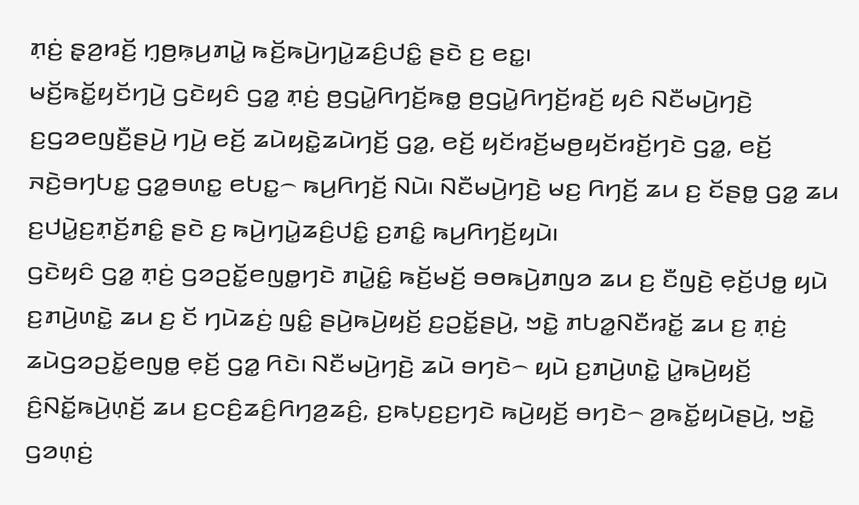ꤊ꤫ꤢꤦ꤬ ꤔ꤫ꤤ꤬ꤙꤢꤩ꤬ ꤚ꤫ꤥ꤬ꤒ꤫ꤣ꤬ꤊꤣꤧ꤭ ꤒꤢꤩ꤬ꤒꤣꤧ꤬ꤚꤣꤧ꤭ꤘꤢꤨ꤬ꤓꤢꤨ꤭ ꤔꤢꤧ ꤢ꤬ ꤕꤢ꤭꤯
ꤗꤢꤩ꤬ꤒꤢꤩ꤭ꤟꤢꤩꤚꤣꤧ꤬ ꤞꤢꤧꤟꤢꤨ ꤞꤤ꤭ ꤊ꤫ꤢꤦ꤬ ꤥ꤬ꤞꤣꤧ꤭ꤖꤚꤢꤩ꤬ꤒꤥ꤭ ꤥ꤬ꤞꤣꤧ꤭ꤖꤚꤢꤩ꤬ꤙꤢꤩ꤬ ꤟꤢꤨ ꤡꤢꤪꤗꤣꤧ꤬ꤚꤢꤧ꤬ ꤢ꤬ꤞꤤꤕꤜꤢꤪ꤬ꤔꤣꤧ꤬ ꤚꤣꤧ꤬ ꤕꤢꤩ꤬ ꤘꤣꤧꤟꤢꤧ꤭ꤘꤣꤧꤚꤢꤩ꤬ ꤞꤤ꤭, ꤕꤢꤩ꤬ ꤟꤢꤩꤙꤢꤩ꤬ꤗꤥ꤬ꤟꤢꤩꤙꤢꤩ꤬ꤚꤢꤧ ꤞꤤ꤭, ꤕꤢꤩ꤬ ꤏꤢꤧ꤬ꤋꤚꤝꤢ꤭ ꤞꤤ꤭ꤋꤛꤢ꤭ ꤕꤝꤢ꤭꤮ ꤒꤣ꤬ꤖꤚꤢꤩ꤬ ꤡꤣꤧ꤯ ꤡꤢꤪꤗꤣꤧ꤬ꤚꤢꤧ꤬ ꤗꤢ꤬ ꤖꤚꤢꤩ꤬ ꤘꤣ ꤢ꤬ ꤢꤩꤔꤥ꤭ ꤞꤤ꤭ ꤘꤣ ꤢ꤬ꤓꤣꤧ꤭ꤢ꤬ꤊ꤫ꤢꤩ꤬ꤊꤢꤨ꤭ ꤔꤢꤧ ꤢ꤬ ꤒꤣꤧ꤬ꤚꤣꤧ꤭ꤘꤢꤨ꤬ꤓꤢꤨ꤭ ꤢ꤬ꤊꤢꤨ꤭ ꤒꤣ꤬ꤖꤚꤢꤩ꤬ꤟꤣꤧ꤯
ꤞꤢꤧꤟꤢꤨ ꤞꤤ꤭ ꤊ꤫ꤢꤦ꤬ ꤞꤤꤑꤢꤩ꤭ꤕꤜꤥ꤭ꤚꤢꤧ ꤊꤣꤧ꤭ꤢꤨ꤭ ꤒꤢꤩ꤬ꤗꤢꤩ꤬ ꤋꤥꤒꤣꤧ꤬ꤊꤜꤤ ꤘꤣ ꤢ꤬ ꤢꤪꤜꤢꤧ꤬ ꤕ꤫ꤢꤩ꤬ꤓꤥ꤭ ꤟꤣꤧ ꤢ꤬ꤊꤣꤧ꤬ꤛꤢꤧ꤭ ꤘꤣ ꤢ꤬ ꤢꤩ ꤚꤣꤧꤘꤢꤦ꤬ ꤜꤢꤨ꤭ ꤔꤣꤧ꤬ꤒꤣꤧ꤬ꤟꤢꤩ꤬ ꤢ꤬ꤑꤢꤩ꤭ꤔꤣꤧ꤬, ꤠꤢꤧ꤭ ꤊꤝꤤ꤭ꤡꤢꤪꤙꤢꤩ꤭ ꤘꤣ ꤢ꤬ ꤊ꤫ꤢꤦ꤬ ꤘꤣꤧꤞꤤꤑꤢꤩ꤭ꤕꤜꤥ꤭ ꤕ꤫ꤢꤩ꤬ ꤞꤤ꤭ ꤖꤢꤧ꤯ ꤡꤢꤪꤗꤣꤧ꤬ꤚꤢꤧ꤬ ꤘꤣꤧ ꤋꤚꤢꤧ꤮ ꤟꤣꤧ ꤢ꤬ꤊꤣꤧ꤬ꤛꤢꤧ꤭ ꤣꤧ꤭ꤒꤣꤧ꤬ꤟꤢꤩ꤬ ꤢꤨ꤬ꤡꤢꤩ꤭ꤒꤣꤧ꤬ꤛ꤫ꤢꤩ꤬ ꤘꤣ ꤢ꤬ꤍꤢꤨ꤬ꤘꤢꤨ꤬ꤖꤚꤤ꤬ꤘꤢꤨ꤬, ꤢ꤬ꤒꤝ꤫ꤢ꤬ꤢ꤬ꤚꤢꤧ ꤒꤣꤧ꤬ꤟꤢꤩ꤬ ꤋꤚꤢꤧ꤮ ꤤ꤬ꤒꤢꤩ꤭ꤟꤣꤧꤔꤣꤧ꤬, ꤠꤢꤧ꤭ ꤞꤤꤛ꤫ꤢꤦ꤬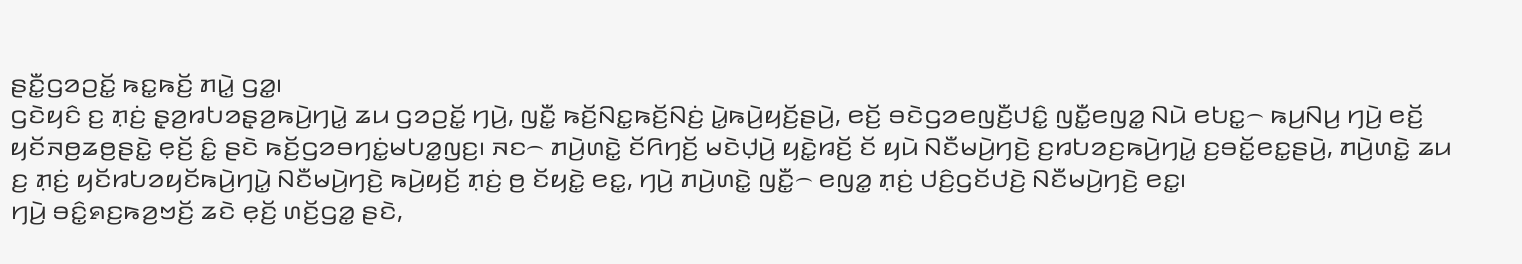ꤔꤢꤪ꤭ꤞꤤꤑꤢꤩ꤭ ꤒꤢ꤭ꤒꤢꤩ꤬ ꤊꤣꤧ꤭ ꤞꤤ꤭꤯
ꤞꤢꤧꤟꤢꤨ ꤢ꤬ ꤊ꤫ꤢꤦ꤬ ꤔ꤫ꤤ꤬ꤙꤝꤤꤔ꤫ꤤ꤬ꤒꤣꤧ꤬ꤚꤣꤧ꤭ ꤘꤣ ꤞꤤꤑꤢꤩ꤭ ꤚꤣꤧ꤬, ꤜꤢꤪ꤭ ꤒꤢꤩ꤬ꤡꤢ꤭ꤒꤢꤩ꤬ꤡꤢꤦ꤬ ꤣꤧ꤭ꤒꤣꤧ꤬ꤟꤢꤩ꤬ꤔꤣꤧ꤬, ꤕꤢꤩ꤬ ꤋꤢꤧꤞꤤꤕꤜꤢꤪ꤬ꤓꤢꤨ꤭ ꤜꤢꤪ꤭ꤕꤜꤤ꤭ ꤡꤣꤧ ꤕꤝꤢ꤭꤮ ꤒꤣ꤬ꤡꤣ꤬ ꤚꤣꤧ꤬ ꤕꤢꤩ꤬ ꤟꤢꤩꤏꤥ꤬ꤘꤥ꤬ꤔꤢꤧ꤭ ꤕ꤫ꤢꤩ꤬ ꤢꤨ꤭ ꤔꤢꤧ ꤒꤢꤩ꤬ꤞꤤꤋꤚꤢꤦ꤭ꤗꤝꤤ꤭ꤜꤢ꤬꤯ ꤏꤢ꤮ ꤊꤣꤧ꤬ꤛꤢꤧ꤭ ꤢꤩꤖꤚꤢꤩ꤬ ꤗꤢꤧꤓ꤫ꤣꤧ꤬ ꤟꤢꤧ꤭ꤙꤢꤩ꤬ ꤢꤩ ꤟꤣꤧ ꤡꤢꤪꤗꤣꤧ꤬ꤚꤢꤧ꤬ ꤢ꤬ꤙꤝꤤꤢ꤬ꤒꤣꤧ꤬ꤚꤣꤧ꤭ ꤢ꤬ꤋꤢꤩ꤭ꤕꤢ꤭ꤔꤣꤧ꤬, ꤊꤣꤧ꤬ꤛꤢꤧ꤭ ꤘꤣ ꤢ꤬ ꤊ꤫ꤢꤦ꤬ ꤟꤢꤩꤙꤝꤤꤟꤢꤩꤒꤣꤧ꤬ꤚꤣꤧ꤭ ꤡꤢꤪꤗꤣꤧ꤬ꤚꤢꤧ꤬ ꤒꤣꤧ꤬ꤟꤢꤩ꤬ ꤊ꤫ꤢꤦ꤬ ꤥ꤬ ꤢꤩꤟꤢꤧ꤭ ꤕꤢ꤭, ꤚꤣꤧ꤬ ꤊꤣꤧ꤬ꤛꤢꤧ꤭ ꤜꤢꤪ꤭꤮ ꤕꤜꤤ꤭ ꤊ꤫ꤢꤦ꤬ ꤓꤢꤨ꤬ꤞꤢꤩꤓꤢꤧ꤬ ꤡꤢꤪꤗꤣꤧ꤬ꤚꤢꤧ꤬ ꤕꤢ꤭꤯
ꤚꤣꤧ꤬ ꤋꤢꤨ꤭ꤎꤢ꤬ꤒꤤ꤬ꤠꤢꤩ꤬ ꤘꤢꤧ ꤕ꤫ꤢꤩ꤬ ꤛꤢꤩ꤬ꤞꤤ꤭ ꤔꤢꤧ,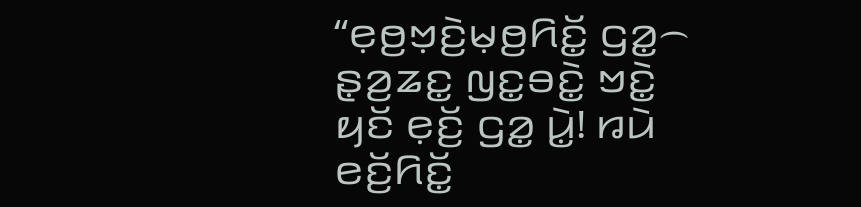“ꤕ꤫ꤥ꤬ꤠ꤫ꤢꤧ꤬ꤗ꤫ꤥ꤬ꤖꤢꤩ꤭ ꤞꤤ꤭꤮ ꤔ꤫ꤤ꤬ꤘꤢ꤭ ꤜꤢ꤭ꤋꤢꤧ꤭ ꤠꤢꤧ꤭ ꤟꤢꤩ ꤕ꤫ꤢꤩ꤬ ꤞꤤ꤭ ꤣꤧ꤭! ꤙꤣꤧ ꤕꤢꤩ꤬ꤖꤢꤩ꤭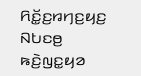ꤖꤢꤩ꤭ꤢ꤬ꤙꤚꤢ꤬ꤟꤢ꤬ ꤡꤝꤢꤥ꤬ ꤒꤢꤧ꤬ꤜꤢ꤭ꤟꤤ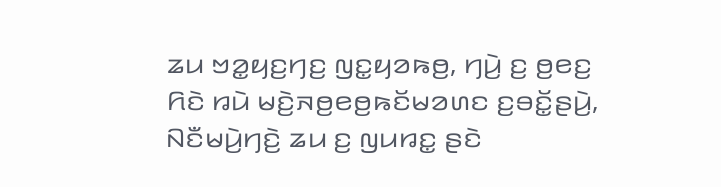ꤘꤣ ꤠꤤ꤭ꤟꤢ꤬ꤚꤢ꤬ ꤜꤢ꤭ꤟꤤꤒꤥ꤬, ꤚꤣꤧ꤬ ꤢ꤬ ꤥ꤬ꤕꤢ꤬ ꤖꤢꤧ ꤙꤣꤧ ꤗꤢꤧ꤬ꤏꤥ꤬ꤕꤥ꤬ꤒꤢꤩꤗꤤꤛꤢ ꤢ꤬ꤋꤢꤩ꤭ꤔꤣꤧ꤬, ꤡꤢꤪꤗꤣꤧ꤬ꤚꤢꤧ꤬ ꤘꤣ ꤢ꤬ ꤜꤣꤙꤢ꤭ ꤔꤢꤧ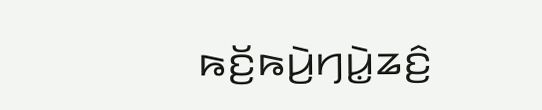ꤒꤢꤩ꤬ꤒꤣꤧ꤬ꤚꤣꤧ꤭ꤘꤢꤨ꤬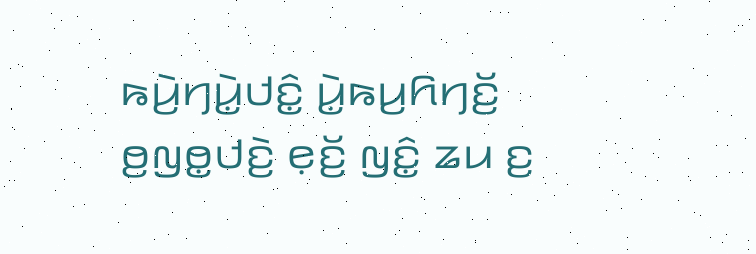ꤒꤣꤧ꤬ꤚꤣꤧ꤭ꤓꤢꤨ꤭ ꤣꤧ꤭ꤒꤣ꤬ꤖꤚꤢꤩ꤬ ꤥ꤬ꤜꤥ꤭ꤓꤢꤧ꤬ ꤕ꤫ꤢꤩ꤬ ꤜꤢꤨ꤭ ꤘꤣ ꤢ꤬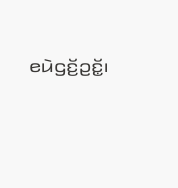ꤕꤣꤧꤞꤢꤩ꤬ꤑꤢꤩ꤭꤯